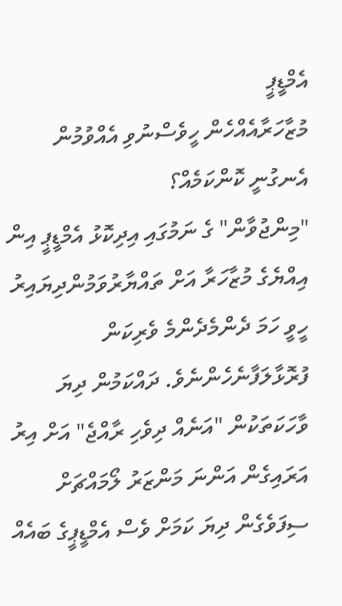އެމްޑީޕީ
މުޒާހަރާއެއްހެން ހީވެސްނުވި އެއްވުމުން އެނގުނީ ކޮންކަމެއް؟
"މިންޖުވާން" ގެ ނަމުގައި އިދިކޮޅު އެމްޑީޕީ އިން އިއްޔެގެ މުޒާހަރާ އަށް ތައްޔާރުވަމުންދިޔައިރު ހީވީ ހަމަ ދެންމެދެންމެ ވެރިކަން ފުރޮޅާލަފާނެހެންނެވެ. ދައްކަމުން ދިޔަ ވާހަކަތަކުން "އަނެއް ދިވެހި ރާއްޖެ" އަށް އިރު އަރައިގެން އަންނަ މަންޒަރު ލޯމައްޗަށް ސިފަވެގެން ދިޔަ ކަމަށް ވެސް އެމްޑީޕީގެ ބައެއް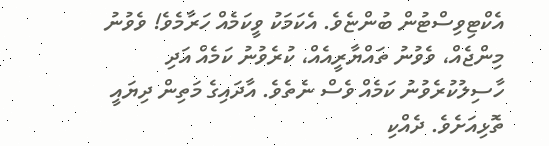އެކްޓިވިސްޓުން ބުންޏެވެ. އެކަމަކު ވީކަމެއް ހަރާމެވެ! ވެވުނު މިންޖެއް، ވެވުނު ތައްޔާރީއެއް، ކުރެވުނު ކަމެއް އަދި ހާސިލުކުރެވުނު ކަމެއް ވެސް ނެތެވެ. އާދައިގެ މަތިން ދިޔައީ ތޮޅިއަށެވެ. ދެއްކި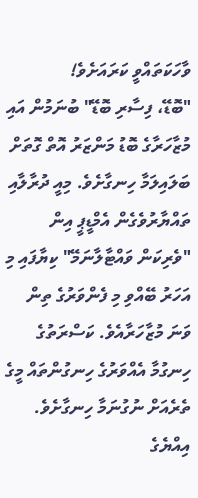ވާހަކަތައްވީ ކަރައަށެވެ!
"ބޮޑޭ، ފިސާރި ބޮޑޭ" ބުނަމުން އައި މުޒާހަރާގެ ބޮޑު މަންޒަރު އޮތް ގޮތަށް ބަލައިލަމާ ހިނގާށެވެ. މިއީ ދުރާލާއި ތައްޔާރުވެގެން އެމްޑީޕީ އިން "ވެރިކަން ވައްޓާލާނަމޭ" ކިޔާފައި މި އަހަރު ބޭއްވި މި ފެންވަރުގެ ތިން ވަނަ މުޒާހަރާއެވެ. ކަސްރަތުގެ ހިނގުމާ އެއްވަރުގެ ހިނގުންތައް މީގެ ތެރެއަށް ނުގުނަމާ ހިނގާށެވެ.
އިއްޔެގެ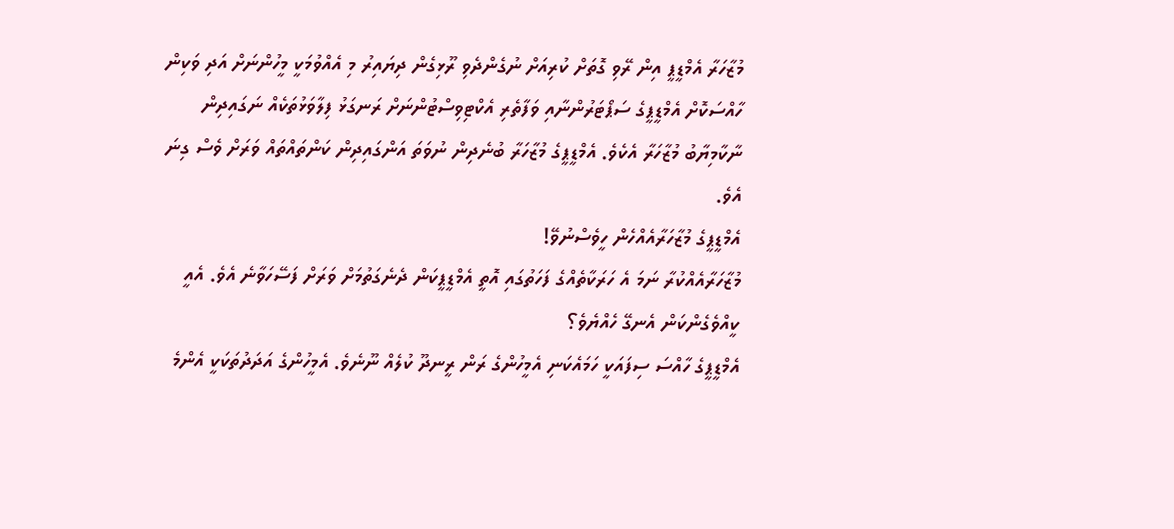މުޒާހަރާ އެމްޑީޕީ އިން ރޭވި ގޮތަށް ކުރިއަށް ނުގެންދެވި ރޫޅިގެން ދިޔައިރު މި އެއްވުމަކީ މީހުންނަށް އަދި ވަކިން ހާއްސަކޮށް އެމްޑީޕީގެ ސަޕޯޓަރުންނާއި ވަފާތެރި އެކްޓިވިސްޓުންނަށް ރަނގަޅު ފިލާވަޅުތަކެއް ނަގައިދިން ނާކާމިޔާބު މުޒާހަރާ އެކެވެ. އެމްޑީޕީގެ މުޒާހަރާ ބުނެދިން ނުވަތަ އަންގައިދިން ކަންތައްތައް ވަރަށް ވެސް ގިނަ އެވެ.
އެމްޑީޕީގެ މުޒާހަރާއެއްހެން ހީވެސްނުވޭ!
މުޒާހަރާއެއްކުރާ ނަމަ އެ ހަރަކާތެއްގެ ފަހަތުގައި އޮތީ އެމްޑީޕީކަން ދެނެގަތުމަށް ވަރަށް ފަސޭހަވާނެ އެވެ. އެއީ ކީއްވެގެންކަން އެނގޭ ހެއްޔެވެ؟
އެމްޑީޕީގެ ހާއްސަ ސިފައަކީ ހަމައެކަނި އެމީހުންގެ ރަން ރީނދޫ ކުލެއް ނޫނެވެ. އެމީހުންގެ އަދަދުތަކަކީ އެންމެ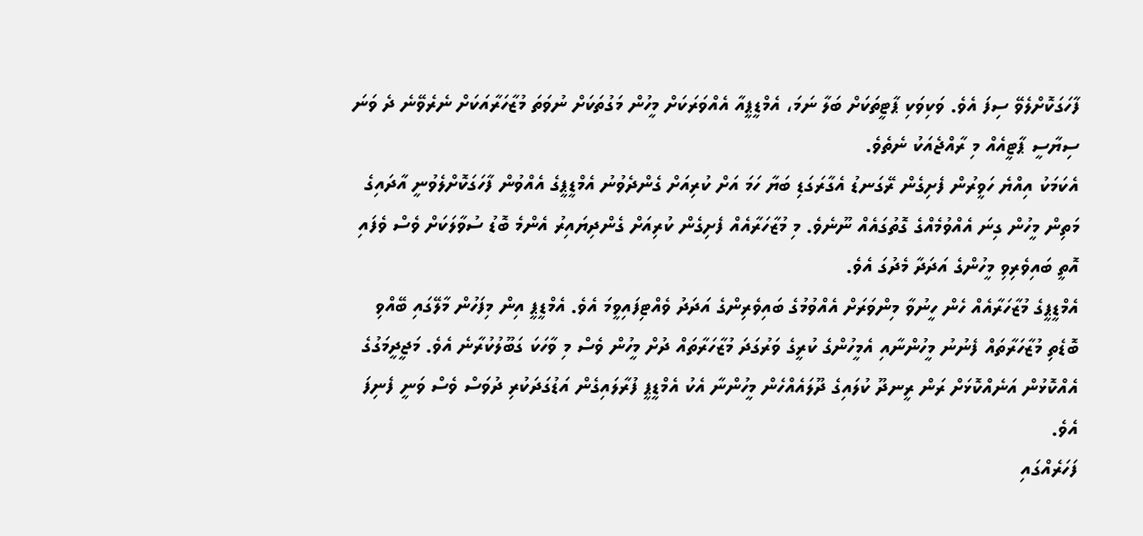ފާހަގަކޮށްލެވޭ ސިފަ އެވެ. ވަކިވަކި ޕާޓީތަކަށް ބަލާ ނަމަ، އެމްޑީޕީއާ އެއްވަރަކަށް މީހުން މަގުތަކަށް ނުވަތަ މުޒާހަރާއަކަށް ނެރެވޭނެ ދެ ވަނަ ސިޔާސީ ޕާޓީއެއް މި ރާއްޖެއަކު ނެތެވެ.
އެކަމަކު އިއްޔެ ހަވީރުން ފެށިގެން ރޭގަނޑު އެގާރަގަޑި ބަޔާ ހަމަ އަށް ކުރިއަށް ގެންދެވުނު އެމްޑީޕީގެ އެއްވުން ފާހަގަކޮށްލެވުނީ އާދައިގެ މަތިން މީހުން ގިނަ އެއްވުމެއްގެ ގޮތުގައެއް ނޫނެވެ. މި މުޒާހަރާއެއް ފެށިގެން ކުރިއަށް ގެންދިޔައިރު އެންމެ ބޮޑު ސުވާލަކަށް ވެސް ވެފައި އޮތީ ބައިވެރިވި މީހުންގެ އަދަދާ މެދުގަ އެވެ.
އެމްޑީޕީގެ މުޒާހަރާއެއް ހެން ހީނުވާ މިންވަރަށް އެއްވުމުގެ ބައިވެރިންގެ އަދަދު ވެއްޓިފައިވީމަ އެވެ. އެމްޑީޕީ އިން މިފަހުން މާލޭގައި ބޭއްވި ބޮޑެތި މުޒާހަރާތައް ފެނުނު މީހުންނާއި އެމީހުންގެ ކުރީގެ ވަރުގަދަ މުޒާހަރާތައް ދުށް މީހުން ވެސް މި ވާހަކަ ގަބޫލުކުރާނެ އެވެ. މަޖީދީމަގުގެ އެއްކޮޅުން އަނެއްކޮޅަށް ރަން ރީނދޫ ކުލައިގެ ދޫލައެއްހެން މީހުންނާ އެކު އެމްޑީޕީ ފުރާލައިގެން އަޑުގަދަކުރި ދުވަސް ވެސް ވަނީ ފެނިފަ އެވެ.
ފަހަރެއްގައި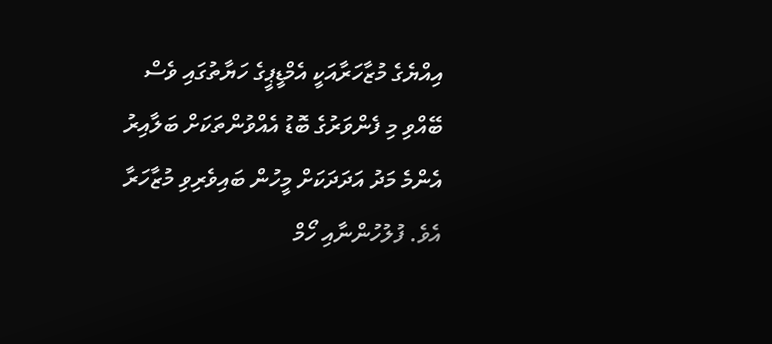އިއްޔެގެ މުޒާހަރާއަކީ އެމްޑީޕީގެ ހަޔާތުގައި ވެސް ބޭއްވި މި ފެންވަރުގެ ބޮޑު އެއްވުންތަކަށް ބަލާއިރު އެންމެ މަދު އަދަދަކަށް މީހުން ބައިވެރިވި މުޒާހަރާ އެވެ. ފުލުހުންނާއި ހޯމް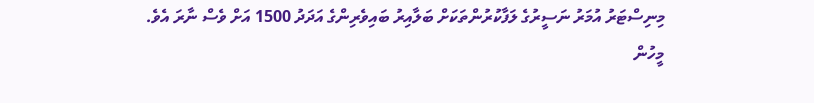މިނިސްޓަރު އުމަރު ނަސީރުގެ ލަފާކުރުންތަކަށް ބަލާއިރު ބައިވެރިންގެ އަދަދު 1500 އަށް ވެސް ނާރަ އެވެ.
މީހުން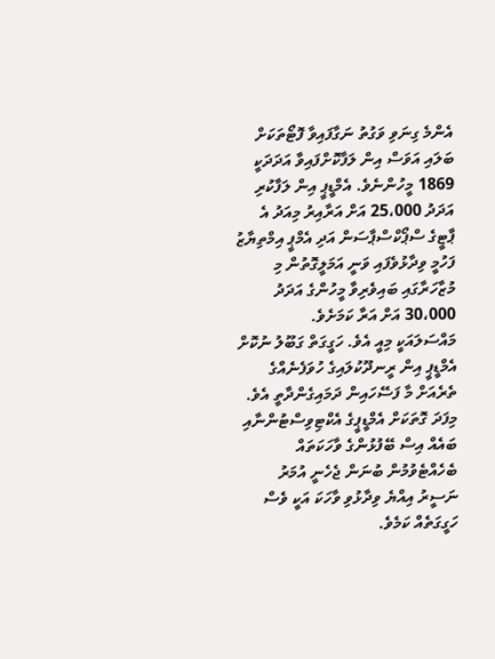އެންމެ ގިނަވި ވަގުތު ނަގާފައިވާ ފޮޓޯތަކަށް ބަލައި އަވަސް އިން ލަފާކޮށްފައިވާ އަދަދަކީ 1869 މީހުންނެވެ. އެމްޑީޕީ އިން ލަފާކުރި އަދަދު 25،000 އަށް އަރާއިރު މިއަދު އެ ޕާޓީގެ ސްޕޯކްސްޕާސަން އަދި އެމްޕީ އިމްތިޔާޒު ފަހުމީ ވިދާޅުވެފައި ވަނީ އަމަލީގޮތުން މި މުޒާހަރާގައި ބައިވެރިވާ މީހުންގެ އަދަދު 30،000 އަށް އަރާ ކަމަށެވެ.
މައްސަލައަކީ މިއީ އެވެ. ހަގީގަތް ގަބޫލު ނުކޮށް އެމްޑީޕީ އިން ރީނދޫކުލައިގެ ހުވަފެނެއްގެ ތެރެއަށް މާ ފަސޭހައިން ދަމައިގެންދާތީ އެވެ. މިފަދަ ގޮތަކަށް އެމްޑީޕީގެ އެކްޓިވިސްޓުންނާއި ބައެއް އިސް ބޭފުޅުންގެ ވާހަކަތައް ބެހެއްޓެވުމުން ބުނަން ޖެހެނީ އުމަރު ނަސީރު އިއްޔެ ވިދާޅުވި ވާހަކަ އަކީ ވެސް ހަގީގަތެއް ކަމެވެ.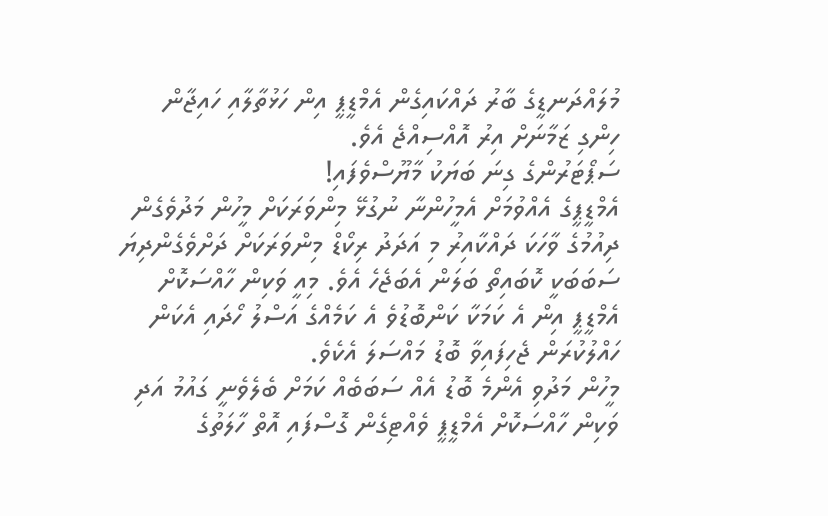މުލައްދަނޑީގެ ބާރު ދައްކައިގެން އެމްޑީޕީ އިން ހަޅުތާލާއި ހައިޖާން ހިންގި ޒަމާނަށް އިރު އޮއްސިއްޖެ އެވެ.
ސަޕޯޓަރުންގެ ގިނަ ބަޔަކު މާޔޫސްވެފައި!
އެމްޑީޕީގެ އެއްވުމަށް އެމީހުންނާ ނުގުޅޭ މިންވަރަކަށް މީހުން މަދުވެގެން ދިއުމުގެ ވާހަކަ ދައްކާއިރު މި އަދަދު ރިކޯޑް މިންވަރަކަށް ދަށްވެގެންދިޔަ ސަބަބަކީ ކޮބައިތޯ ބަލަން އެބަޖެހެ އެވެ. މިއީ ވަކިން ހާއްސަކޮށް އެމްޑީޕީ އިން އެ ކަމަކާ ކަންބޮޑުވެ އެ ކަމެއްގެ އަސްލު ހޯދައި އެކަން ހައްލުކުރަން ޖެހިފައިވާ ބޮޑު މައްސަލަ އެކެވެ.
މީހުން މަދުވި އެންމެ ބޮޑު އެއް ސަބަބެއް ކަމަށް ބެލެވެނީ ގައުމު އަދި ވަކިން ހާއްސަކޮށް އެމްޑީޕީ ވެއްޓިގެން ގޮސްފައި އޮތް ހާލަތުގެ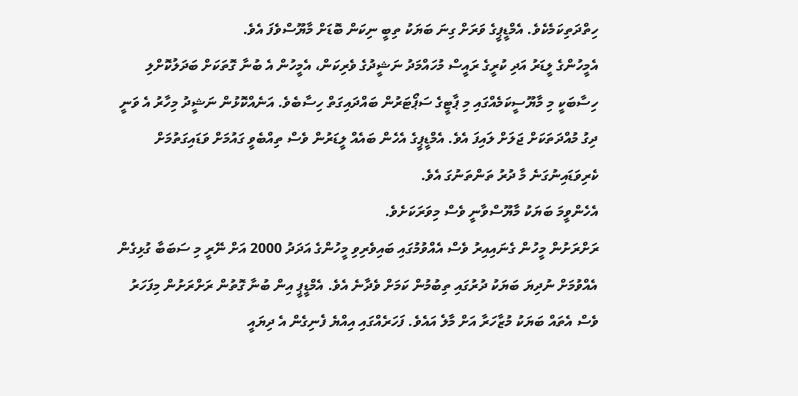ހިތްދަތިކަމެކެވެ. އެމްޑީޕީގެ ވަރަށް ގިނަ ބަޔަކު ތިބީ ނިކަން ބޮޑަށް މާޔޫސްވެފަ އެވެ.
އެމީހުންގެ ލީޑަރު އަދި ކުރީގެ ރައީސް މުހައްމަދު ނަޝީދުގެ ވެރިކަން، އެމީހުން އެ ބުނާ ގޮތަކަށް ބަދަލުކޮށްލި ހިސާބަކީ މި މާޔޫސީކަމެއްގައި މި ޕާޓީގެ ސަޕޯޓަރުން ބައްދައިގަތް ހިސާބެވެ. އަނެއްކޮޅުން ނަޝީދު މިހާރު އެ ވަނީ ދިގު މުއްދަތަކަށް ޖަލަށް ލައިފަ އެވެ. އެމްޑީޕީގެ އެހެން ބައެއް ލީޑަރުން ވެސް ތިއްބެވީ ގައުމަށް ވަޑައިގަތުމަށް ކެރިވަޑައިނުގަނެ މާ ދުރު ތަންތަނުގަ އެވެ.
އެހެންވީމަ ބަޔަކު މާޔޫސްވާނީ ވެސް މިވަރަކަށެވެ.
ރަށްރަށުން މީހުން ގެނައިއިރު ވެސް އެއްވުމުގައި ބައިވެރިވި މީހުންގެ އަދަދު 2000 އަށް ނޭރީ މި ސަބަބާ ގުޅިގެން އެއްވުމަށް ނުދިޔަ ބަޔަކު ދުރުގައި ތިބުމުން ކަމަށް ވެދާނެ އެވެ. އެމްޑީޕީ އިން ބުނާ ގޮތުން ރަށްރަށުން މިފަހަރު ވެސް އެތައް ބަޔަކު މުޒާހަރާ އަށް މާލެ އައެވެ. ފަހަރެއްގައި އިއްޔެ ފެނިގެން އެ ދިޔައީ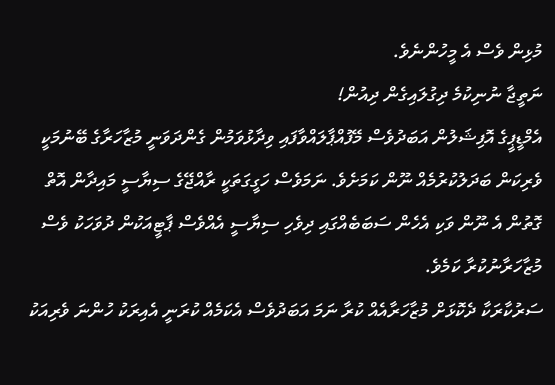މުޅިން ވެސް އެ މީހުންނެވެ.
ނަތީޖާ ނުނިކުމެ ދިގުލައިގެން ދިއުން!
އެމްޑީޕީގެ އޮފިޝަލުން އަބަދުވެސް މޭފުއްޕާލައްވާފައި ވިދާޅުވަމުން ގެންދަވަނީ މުޒާހަރާގެ ބޭނުމަކީ ވެރިކަން ބަދަލުކުރުމެއް ނޫން ކަމަށެވެ. ނަމަވެސް ހަގީގަތަކީ ރާއްޖޭގެ ސިޔާސީ މައިދާން އޮތް ގޮތުން އެ ނޫން ވަކި އެހެން ސަބަބެއްގައި ދިވެހި ސިޔާސީ އެއްވެސް ޕާޓީއަކުން ދުވަހަކު ވެސް މުޒާހަރާނުކުރާ ކަމެވެ.
ސަރުކާރަކާ ދެކޮޅަށް މުޒާހަރާއެއް ކުރާ ނަމަ އަބަދުވެސް އެކަމެއް ކުރަނީ އެއިރަކު ހުންނަ ވެރިއަކު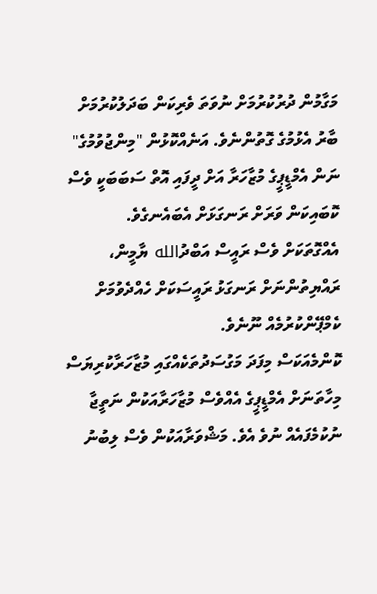މަގާމުން ދުރުކުރުމަށް ނުވަތަ ވެރިކަން ބަދަލުކުރުމަށް ބާރު އެޅުމުގެ ގޮތުންނެވެ. އަނެއްކޮޅުން "މިންޖުވުމުގެ" ނަން އެމްޑީޕީގެ މުޒާހަރާ އަށް ދީފައި އޮތް ސަބަބަކީ ވެސް ކޮބައިކަން ވަރަށް ރަނގަޅަށް އެބައެނގެވެ.
އެއްގޮތަކަށް ވެސް ރައީސް އަބްދުالله ޔާމީން، ރައްޔިތުންނަށް ރަނގަޅު ރައީސަކަށް ހެއްދެވުމަށް ކެމްޕޭންކުރުމެއް ނޫނެވެ.
ކޮންމެއަކަސް މިފަދަ މަގުސަދުތަކެއްގައި މުޒާހަރާކުރިޔަސް މިހާތަނަށް އެމްޑީޕީގެ އެއްވެސް މުޒާހަރާއަކުން ނަތީޖާ ނުކުމެފައެއް ނުވެ އެވެ. މަޝްވަރާއަކުން ވެސް ލިބުނު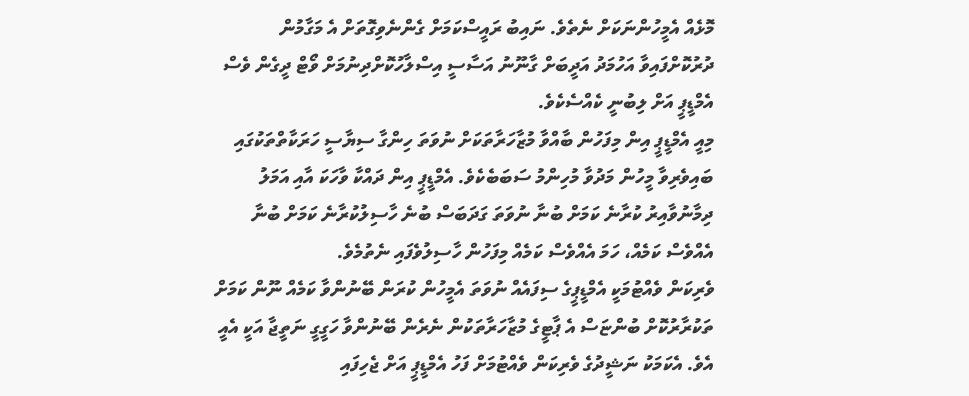މޮޅެއް އެމީހުންނަކަށް ނެތެވެ. ނައިބު ރައީސްކަމަށް ގެންނެވިގޮތަށް އެ މަގާމުން ދުރުކޮށްފައިވާ އަހުމަދު އަދީބަށް ގާނޫނު އަސާސީ އިސްލާހުކޮށްދިނުމަށް ވޯޓް ދީގެން ވެސް އެމްޑީޕީ އަށް ލިބުނީ ކެއްސެކެވެ.
މިއީ އެމްޑީޕީ އިން މިފަހުން ބާއްވާ މުޒާހަރާތަކަށް ނުވަތަ ހިންގާ ސިޔާސީ ހަރަކާތްތަކުގައި ބައިވެރިވާ މީހުން މަދުވާ މުހިންމު ސަބަބެކެވެ. އެމްޑީޕީ އިން ދައްކާ ވާހަކަ އާއި އަމަލު ދިމާނުވާއިރު ކުރާނެ ކަމަށް ބުނާ ނުވަތަ ގަދަބަސް ބުނެ ހާސިލުކުރާނެ ކަމަށް ބުނާ އެއްވެސް ކަމެއް، ހަމަ އެއްވެސް ކަމެއް މިފަހުން ހާސިލުވެފައި ނެތުމެވެ.
ވެރިކަން ވެއްޓުމަކީ އެމްޑީޕީގެ ސިފައެއް ނުވަތަ އެމީހުން ކުރަން ބޭނުންވާ ކަމެއް ނޫން ކަމަށް ތަކުރާރުކޮށް ބުންޏަސް އެ ޕާޓީގެ މުޒާހަރާތަކުން ނެރެން ބޭނުންވާ ހަގީގީ ނަތީޖާ އަކީ އެއީ އެވެ. އެކަމަކު ނަޝީދުގެ ވެރިކަން ވެއްޓުމަށް ފަހު އެމްޑީޕީ އަށް ޖެހިފައި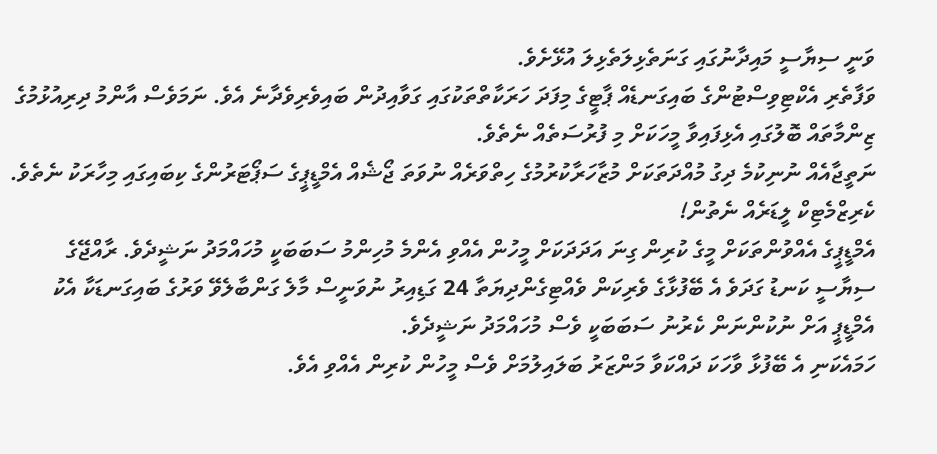ވަނީ ސިޔާސީ މައިދާނުގައި ގަނަތެޅިލަތެޅިލަ އުޅޭށެވެ.
ވަފާތެރި އެކްޓިވިސްޓުންގެ ބައިގަނޑެއް ޕާޓީގެ މިފަދަ ހަރަކާތްތަކުގައި ގަވާއިދުން ބައިވެރިވެދާނެ އެވެ. ނަމަވެސް އާންމު ދިރިއުޅުމުގެ ޒިންމާތައް ބޮލުގައި އެޅިފައިވާ މީހަކަށް މި ފުރުސަތެއް ނެތެވެ.
ނަތީޖާއެއް ނުނިކުމެ ދިގު މުއްދަތަކަށް މުޒާހަރާކުރުމުގެ ހިތްވަރެއް ނުވަތަ ޖޯޝެއް އެމްޑީޕީގެ ސަޕޯޓަރުންގެ ކިބައިގައި މިހާރަކު ނެތެވެ.
ކެރިޒްމެޓިކް ލީޑަރެއް ނެތުން!
އެމްޑީޕީގެ އެއްވުންތަކަށް މީގެ ކުރިން ގިނަ އަދަދަކަށް މީހުން އެއްވި އެންމެ މުހިންމު ސަބަބަކީ މުހައްމަދު ނަޝީދެވެ. ރާއްޖޭގެ ސިޔާސީ ކަނޑު ގަދަވެ އެ ބޭފުޅާގެ ވެރިކަން ވެއްޓިގެންދިޔަތާ 24 ގަޑިއިރު ނުވަނީސް މާލެ ގަންބާލެވޭ ވަރުގެ ބައިގަނޑަކާ އެކު އެމްޑީޕީ އަށް ނުކުންނަން ކެރުނު ސަބަބަކީ ވެސް މުހައްމަދު ނަޝީދެވެ.
ހަމައެކަނި އެ ބޭފުޅާ ވާހަކަ ދައްކަވާ މަންޒަރު ބަލައިލުމަށް ވެސް މީހުން ކުރިން އެއްވި އެވެ.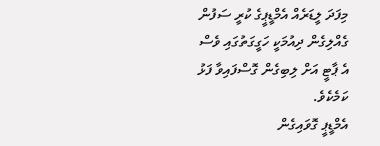މިފަދަ ލީޑަރެއް އެމްޑީޕީގެ ކުރީ ސަފުން ގެއްލިގެން ދިއުމަކީ ހަގީގަތުގައި ވެސް އެ ޕާޓީ އަށް ލިބިގެން ގޮސްފައިވާ ފަޅު ކަމެކެވެ.
އެމްޑީޕީ ގޮވައިގެން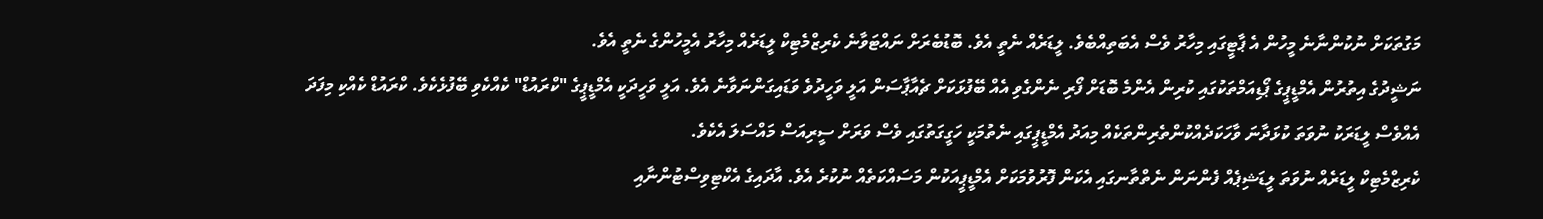މަގުތަކަށް ނުކުންނާނެ މީހުން އެ ޕާޓީގައި މިހާރު ވެސް އެބަތިއްބެވެ. ލީޑަރެއް ނެތީ އެވެ. ބޮޑުބެރަށް ނައްޓަވާނެ ކެރިޒްމެޓިކް ލީޑަރެއް މިހާރު އެމީހުންގެ ނެތީ އެވެ.
ނަޝީދުގެ އިތުރުން އެމްޑީޕީގެ ޕޯޑިއަމްތަކުގައި ކުރިން އެންމެ ބޮޑަށް ފޯރި ނެންގެވި އެއް ބޭފުޅަކަށް ޗެއާޕާސަން އަލީ ވަހީދުވެ ވަޑައިގަންނަވާނެ އެވެ. އަލީ ވަހީދަކީ އެމްޑީޕީގެ "ކްރައުޑް" ކެއްކެވި ބޭފުޅެކެވެ. ކްރައުޑް ކެއްކި މިފަދަ އެއްވެސް ލީޑަރަކު ނުވަތަ ކުޅަދާނަ ވާހަކަދެއްކުންތެރިންތަކެއް މިއަދު އެމްޑީޕީގައި ނެތުމަކީ ހަގީގަތުގައި ވެސް ވަރަށް ސީރިއަސް މައްސަލަ އެކެވެ.
ކެރިޒްމެޓިކް ލީޑަރެއް ނުވަތަ ލީޑަޝިޕެއް ފެންނަން ނެތްތާނގައި އެކަން ފޮރުވުމަކަށް އެމްޑީޕީއަކުން މަސައްކަތެއް ނުކުރެ އެވެ. އާދައިގެ އެކްޓިވިސްޓުންނާއި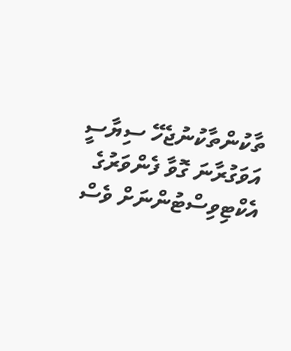ތާކުންތާކުނުޖެހޭ ސިޔާސީ އަވަގުރާނަ ގޮވާ ފެންވަރުގެ އެކްޓިވިސްޓުންނަށް ވެސް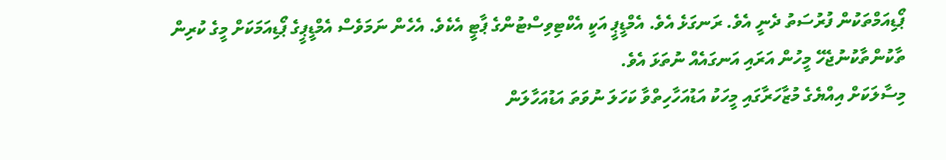ޕޯޑިއަމްތަކުން ފުރުސަތު ދެނީ އެވެ. ރަނގަޅެ އެވެ. އެމްޑީޕީ އަކީ އެކްޓިވިސްޓުންގެ ޕާޓީ އެކެވެ. އެހެން ނަމަވެސް އެމްޑީޕީގެ ޕޯޑިއަމަކަށް މީގެ ކުރިން ތާކުންތާކުނުޖެހޭ މީހުން އަރައި އަނގައެއް ނުތަޅަ އެވެ.
މިސާލަކަށް އިއްޔެގެ މުޒާހަރާގައި މީހަކު އަޑުއަހާހިތްވާ ކަހަލަ ނުވަތަ އަޑުއަހާލަން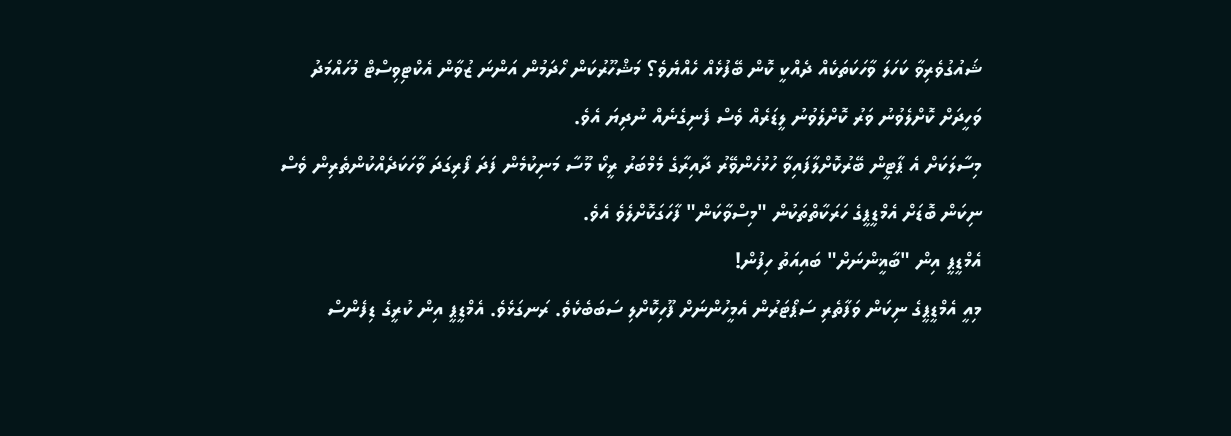ޝައުގުވެރިވާ ކަހަލަ ވާހަކަތަކެއް ދެއްކީ ކޮން ބޭފުޅެއް ހެއްޔެވެ؟ މަޝްހޫރުކަން ހޯދަމުން އަންނަ ޒުވާން އެކްޓިވިސްޓް މުހައްމަދު ވަހީދަށް ކޮށްލެވުނު ވަރު ކޮށްލެވުނު ލީޑަރެއް ވެސް ފެނިގެނެއް ނުދިޔަ އެވެ.
މިސާލަކަށް އެ ޕާޓީން ބޭރުކޮށްލާފައިވާ ހުޅުހެންވޭރު ދާއިރާގެ މެމްބަރު ރީކޯ މޫސާ މަނިކުމެން ފަދަ ފޯރިގަދަ ވާހަކަދެއްކުންތެރިން ވެސް ނިކަން ބޮޑަށް އެމްޑީޕީގެ ހަރަކާތްތަކުން "މިސްވާކަން" ފާހަގަކޮށްލެވެ އެވެ.
އެމްޑީޕީ އިން "ބާޣީންނަށް" ބައިއަތު ހިފުން!
މިއީ އެމްޑީޕީގެ ނިކަން ވަފާތެރި ސަޕޯޓަރުން އެމީހުންނަށް ފޫހިކޮށްލި ސަބަބެކެވެ. ރަނގަޅެވެ. އެމްޑީޕީ އިން ކުރީގެ ޑިފެންސް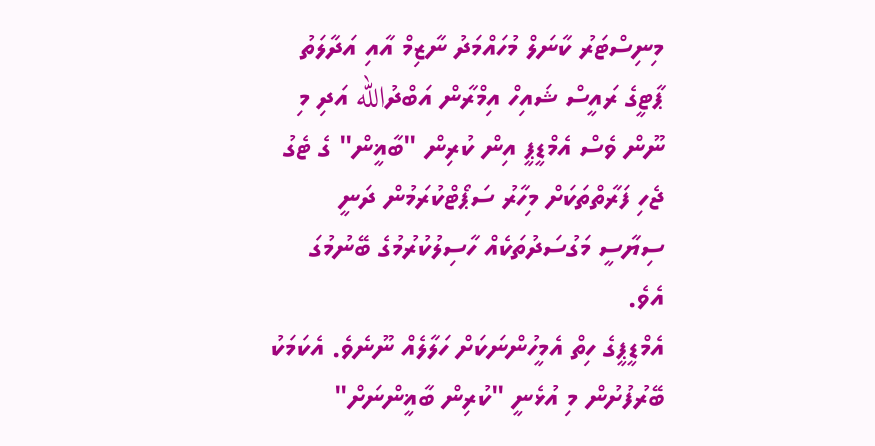މިނިސްޓަރު ކާނަލް މުހައްމަދު ނާޒިމް އާއި އަދާލަތު ޕާޓީގެ ރައީސް ޝައިހް އިމްރާން އަބްދުالله އަދި މި ނޫން ވެސް އެމްޑީޕީ އިން ކުރިން "ބާޣީން" ގެ ޓެގު ޖެހި ފަރާތްތަކަށް މިހާރު ސަޕޯޓްކުރަމުން ދަނީ ސިޔާސީ މަގުސަދުތަކެއް ހާސިލުކުރުމުގެ ބޭނުމުގަ އެވެ.
އެމްޑީޕީގެ ހިތް އެމީހުންނަކަށް ހަލާލެއް ނޫނެވެ. އެކަމަކު ބޭރުފުށުން މި އުޅެނީ "ކުރިން ބާޣީންނަށް"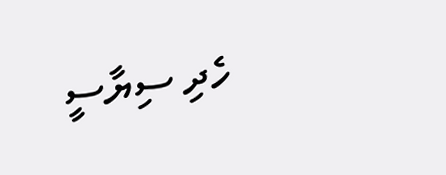ހެދި ސިޔާސީ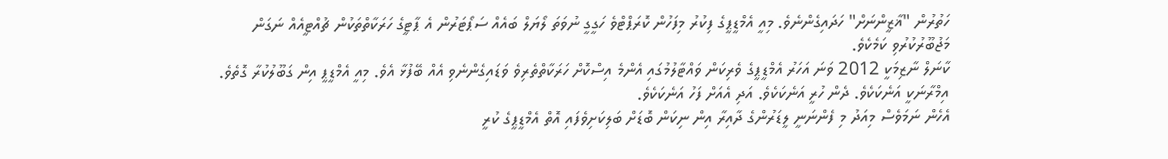ހަތުރުން "ޣާޒީންނަށް" ހަދައިގެންނެވެ. މިއީ އެމްޑީޕީގެ ފިކުރު މިފަހުން ކޮރަޕްޓްވެ ހަގީގީ ނުވަތަ ލޯޔަލް ބައެއް ސަޕޯޓަރުން އެ ޕާޓީގެ ހަރަކާތްތަކުން ޗުއްޓީއެއް ނަގަން މަޖުބޫރުކުރުވި ކަމެކެވެ.
ކާނަލް ނާޒިމަކީ 2012 ވަނަ އަހަރު އެމްޑީޕީގެ ވެރިކަން ވައްޓާލުމުގައި އެންމެ އިސްކޮށް ހަރަކާތްތެރިވެ ވަޑައިގެންނެވި އެއް ބޭފުޅާ އެވެ. މިއީ އެމްޑީޕީ އިން ގަބޫލުކުރާ ގޮތެވެ. އިމްރާނަކީ އަނެކަކެވެ. ދެން ހުރީ އަނެކަކެވެ. އަދި އެއަށް ފަހު އަނެކަކެވެ.
އެހެން ނަމަވެސް މިއަދު މި ފެންނަނީ ލީޑަރުންގެ ދާއިރާ އިން ނިކަން ބޮޑަށް ބަލިކަށިވެފައި އޮތް އެމްޑީޕީގެ ކުރީ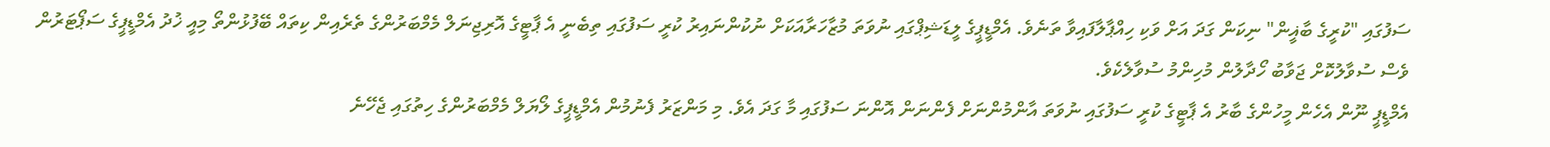ސަފުގައި "ކުރީގެ ބާޣީން" ނިކަން ގަދަ އަށް ވަކި ހިއްޕާލާފައިވާ ތަނެވެ. އެމްޑީޕީގެ ލީޑަޝިޕްގައި ނުވަތަ މުޒާހަރާއަކަށް ނުކުންނައިރު ކުރީ ސަފުގައި ތިބެނީ އެ ޕާޓީގެ އޮރިޖިނަލް މެމްބަރުންގެ ތެރެއިން ކިތައް ބޭފުޅުންތޯ މިއީ ޚުދު އެމްޑީޕީގެ ސަޕޯޓަރުން ވެސް ސުވާލުކޮށް ޖަވާބު ހޯދާލުން މުހިންމު ސުވާލެކެވެ.
އެމްޑީޕީ ނޫން އެހެން މީހުންގެ ބާރު އެ ޕާޓީގެ ކުރީ ސަފުގައި ނުވަތަ އާންމުންނަށް ފެންނަން އޮންނަ ސަފުގައި މާ ގަދަ އެވެ. މި މަންޒަރު ފެނުމުން އެމްޑީޕީގެ ލޯޔަލް މެމްބަރުންގެ ހިތުގައި ޖެހޭނެ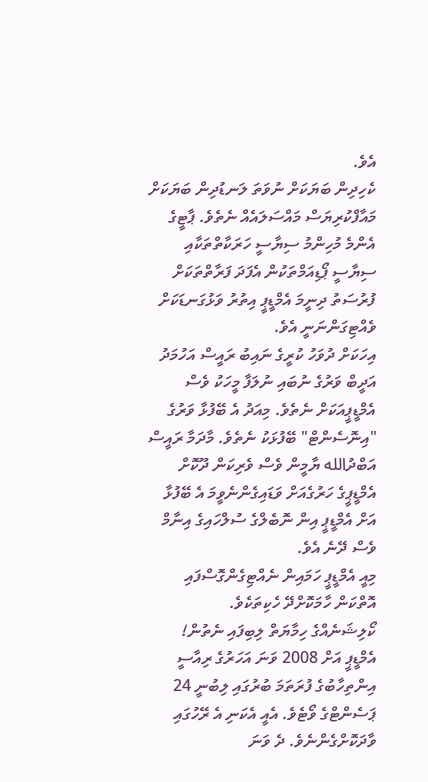އެވެ.
ކެހިދިން ބަޔަކަށް ނުވަތަ ލަނޑުދިން ބަޔަކަށް މައާފްކުރިޔަސް މައްސަލައެއް ނެތެވެ. ޕާޓީގެ އެންމެ މުހިންމު ސިޔާސީ ހަރަކާތްތަކާއި ސިޔާސީ ޕޯޑިއަމްތަކުން އެފަދަ ފަރާތްތަކަށް ފުރުސަތު ދިނީމަ އެމްޑީޕީ އިތުރު ވަޅުގަނޑަކަށް ވެއްޓިގަންނަނީ އެވެ.
އިހަކަށް ދުވަހު ކުރީގެ ނައިބު ރައީސް އަހުމަދު އަދީބް ވަރުގެ ނުބައި ނުލަފާ މީހަކު ވެސް އެމްޑީޕީއަކަށް ނެތެވެ. މިއަދު އެ ބޭފުޅާ ވަރުގެ "އިނޮސެންޓް" ބޭފުޅަކު ނެތެވެ. މާދަމާ ރައީސް އަބްދުالله ޔާމީން ވެސް ވެރިކަން ދޫކޮށް އެމްޑީޕީގެ ހަރުގެއަށް ވަޑައިގެންނެވީމަ އެ ބޭފުޅާ އަށް އެމްޑީޕީ އިން ނޮބެލްގެ ސުލްހައިގެ އިނާމް ވެސް ދޭނެ އެވެ.
މިއީ އެމްޑީޕީ ހަމައިން ނެއްޓިގެންގޮސްފައި އޮތްކަން ހާމަކޮށްދޭ ހެކިތަކެވެ.
ކޯލިޝަނެއްގެ ހިމާޔަތް ލިބިފައި ނެތުން!
އެމްޑީޕީ އަށް 2008 ވަނަ އަހަރުގެ ރިއާސީ އިންތިހާބުގެ ފުރަތަމަ ބުރުގައި ލިބުނީ 24 ޕަސެންޓްގެ ވޯޓެވެ. އެއީ އެކަނި އެ ރޭހުގައި ވާދަކޮށްގެންނެވެ. ދެ ވަނަ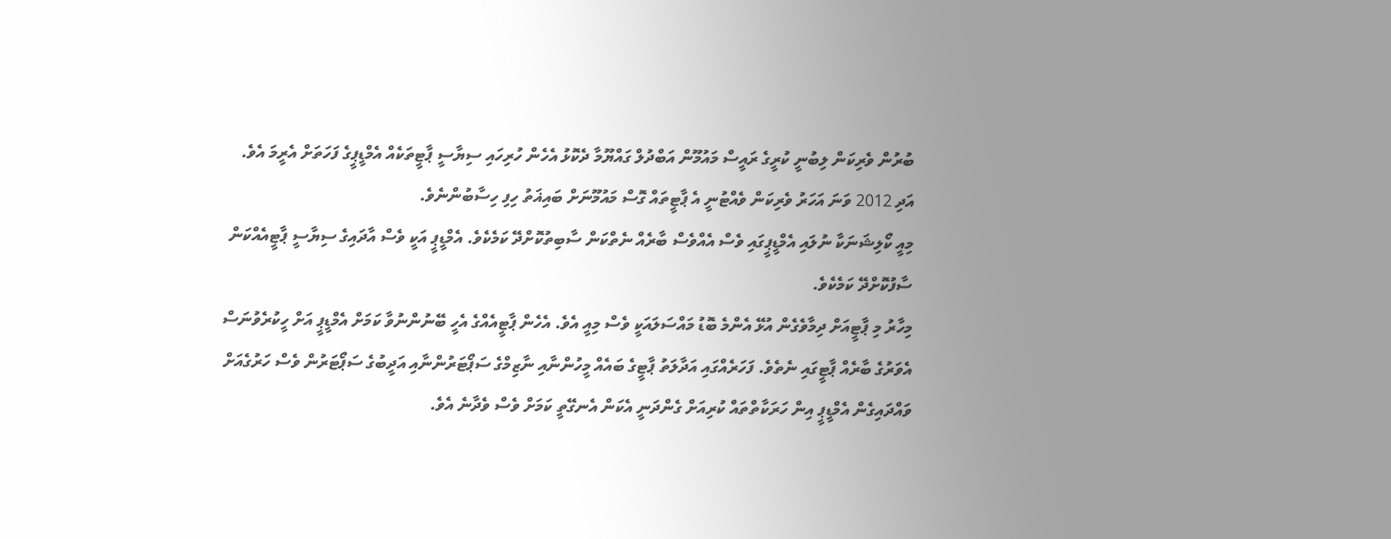ބުރުން ވެރިކަން ލިބުނީ ކުރީގެ ރައީސް މައުމޫން އަބްދުލް ގައްޔޫމާ ދެކޮޅު އެހެން ހުރިހައި ސިޔާސީ ޕާޓީތަކެއް އެމްޑީޕީގެ ފަހަތަށް އެރީމަ އެވެ.
އަދި 2012 ވަނަ އަހަރު ވެރިކަން ވެއްޓުނީ އެ ޕާޓީތައް ގޮސް މައުމޫނަށް ބައިޣަތު ހިފި ހިސާބުންނެވެ.
މިއީ ކޯލިޝަނަކާ ނުލައި އެމްޑީޕީގައި ވެސް އެއްވެސް ބާރެއް ނެތްކަން ސާބިތުކޮށްދޭ ކަމެކެވެ. އެމްޑީޕީ އަކީ ވެސް އާދައިގެ ސިޔާސީ ޕާޓީއެއްކަން ސާފުކޮށްދޭ ކަމެކެވެ.
މިހާރު މި ޕާޓީއަށް ދިމާވެގެން އުޅޭ އެންމެ ބޮޑު މައްސަލައަކީ ވެސް މިއީ އެވެ. އެހެން ޕާޓީއެއްގެ އެހީ ބޭނުންނުވާ ކަމަށް އެމްޑީޕީ އަށް ހީކުރެވުނަސް އެވަރުގެ ބާރެއް ޕާޓީގައި ނެތެވެ. ފަހަރެއްގައި އަދާލަތު ޕާޓީގެ ބައެއް މީހުންނާއި ނާޒިމްގެ ސަޕޯޓަރުންނާއި އަދީބުގެ ސަޕޯޓަރުން ވެސް ހަރުގެއަށް ވައްދައިގެން އެމްޑީޕީ އިން ހަރަކާތްތައް ކުރިއަށް ގެންދަނީ އެކަން އެނގޭތީ ކަމަށް ވެސް ވެދާނެ އެވެ.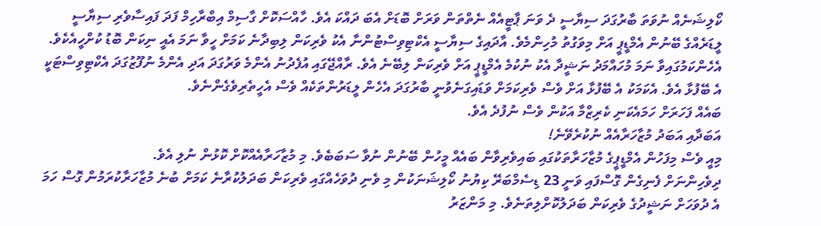ކޯލިޝަނެއް ނުވަތަ ބާރުގަދަ ސިޔާސީ ދެ ވަނަ ޕާޓީއެއް ނެތްތަން ވަރަށް ބޮޑަށް އެބަ ދައްކަ އެވެ. ހާއްސަކޮށް ގާސިމް އިބްރާހިމް ފަދަ ފައިސާވެރި ސިޔާސީ ލީޑަރެއްގެ ބޭނުން އެމްޑީޕީ އަށް މިވަގުތު މުހިންމެވެ. އާދައިގެ ސިޔާސީ އެކްޓިވިސްޓުންނާ އެކު ވެރިކަން ލިބިދާނެ ކަމަށް ހީވާ ނަމަ އެއީ ނިކަން ބޮޑު ކުށްހީއެކެވެ.
އެހެންކަމުގައިވާ ނަމަ މުހައްމަދު ނަޝީދާ އެކު ނުކުމެ އެމްޑީޕީ އަށް ވެރިކަން ލިބޭނެ އެވެ. ރާއްޖޭގައި އުފެދުނު އެންމެ ވަރުގަދަ އަދި އެންމެ ނުފޫޒުގަދަ އެކްޓިވިސްޓަކީ އެ ބޭފުޅާ އެވެ. އެކަމަކު އެ ބޭފުޅާ އަށް ވެސް ވެރިކަމަށް ވަޑައިގަނެވުނީ ބާރުގަދަ އެހެން ލީޑަރުންތަކެއް ވެސް އެހީތެރިވެގެންނެވެ.
ބައެއް ފަހަރަށް ހަމައެކަނި ކެރިޒްމާ އަކުން ވެސް ނުފުދެ އެވެ.
އަބަދާއި އަބަދު މުޒާހަރާއެއް ނުކުރެވޭނެ!
މިއީ ވެސް މިފަހުން އެމްޑީޕީގެ މުޒާހަރާތަކުގައި ބައިވެރިވާން ބައެއް މީހުން ބޭނުން ނުވާ ސަބަބެވެ. މި މުޒާހަރާއެއްކޮށް ކޮޅުން ނުލި އެވެ.
ދިވެހިންނަށް ފެނިގެން ގޮސްފައި ވަނީ 23 ޑިސެމްބަރޭ ކިޔުނު ކޯލިޝަނަކުން މި ވެނި ދުވަހެއްގައި ވެރިކަން ބަދަލުކުރާނެ ކަމަށް ބުނެ މުޒާހަރާކުރަމުން ގޮސް ހަމަ އެ ދުވަހަށް ނަޝީދުގެ ވެރިކަން ބަދަލުކޮށްލިތަނެވެ. މި މަންޒަރު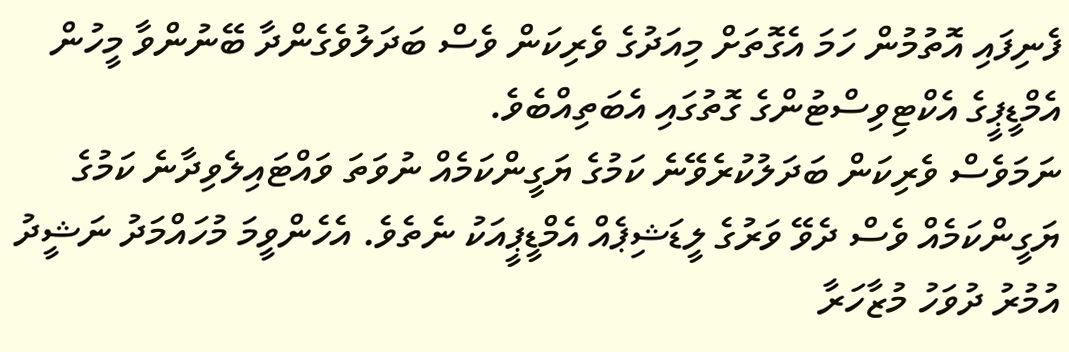ފެނިފައި އޮތުމުން ހަމަ އެގޮތަށް މިއަދުގެ ވެރިކަން ވެސް ބަދަލުވެގެންދާ ބޭނުންވާ މީހުން އެމްޑީޕީގެ އެކްޓިވިސްޓުންގެ ގޮތުގައި އެބަތިއްބެވެ.
ނަމަވެސް ވެރިކަން ބަދަލުކުރެވޭނެ ކަމުގެ ޔަގީންކަމެއް ނުވަތަ ވައްޓައިލެވިދާނެ ކަމުގެ ޔަގީންކަމެއް ވެސް ދެވޭ ވަރުގެ ލީޑަޝިޕެއް އެމްޑީޕީއަކު ނެތެވެ. އެހެންވީމަ މުހައްމަދު ނަޝީދު އުމުރު ދުވަހު މުޒާހަރާ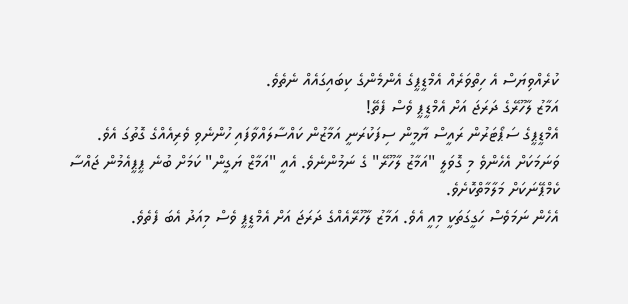ކުރެއްވިޔަސް އެ ހިތްވަރެއް އެމްޑީޕީގެ އެންމެންގެ ކިބައިގައެއް ނެތެވެ.
އަމާޒު ލާހޫރޭގެ ދަރަޖަ އަށް އެމްޑީޕީ ވެސް ފެތޭ!
އެމްޑީޕީގެ ސަޕޯޓަރުން ރައީސް ޔާމީން ސިފަކުރަނީ އަމާޒުން ކައްސާލައްވާފައި ހުންނެވި ވެރިއެއްގެ ގޮތުގަ އެވެ. ވަނަމަކަށް އެހެންވެ މި ގޮވަލީ "އަމާޒު ލާހޫރޭ" ގެ ނަމުންނެވެ. އެއީ "އަމާޒް ޔަގީން" ކަމަށް ބުނެ ޕީޕީއެމުން ޖައްސާ ކެމްޕޭނަކަށް މަލާމާތްކޮށެވެ.
އެހެން ނަމަވެސް ހަގީގަތަކީ މިއީ އެވެ. އަމާޒު ލާހޫރޭއެއްގެ ދަރަޖަ އަށް އެމްޑީޕީ ވެސް މިއަދު އެބަ ފެތެވެ.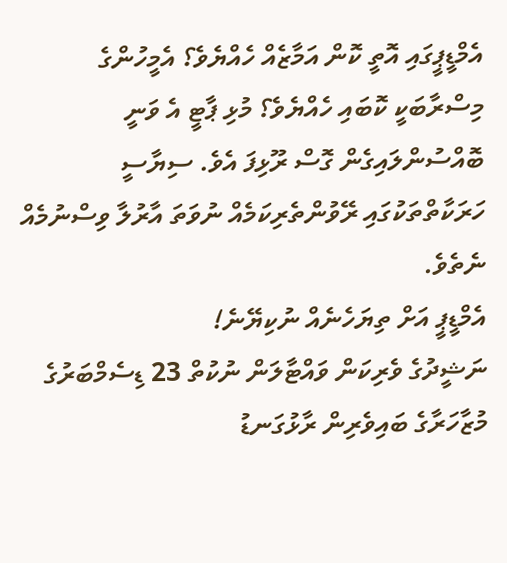އެމްޑީޕީގައި އޮތީ ކޮން އަމާޒެއް ހެއްޔެވެ؟ އެމީހުންގެ މިސްރާބަކީ ކޮބައި ހެއްޔެވެ؟ މުޅި ޕާޓީ އެ ވަނީ ބޮއްސުންލައިގެން ގޮސް ރޫޅިފަ އެވެ. ސިޔާސީ ހަރަކާތްތަކުގައި ރޭވުންތެރިކަމެއް ނުވަތަ އާރުލާ ވިސްނުމެއް ނެތެވެ.
އެމްޑީޕީ އަށް ތިޔަހެނެއް ނުކިޔޭނެ!
ނަޝީދުގެ ވެރިކަން ވައްޓާލަން ނުކުތް 23 ޑިސެމްބަރުގެ މުޒާހަރާގެ ބައިވެރިން ރާޅުގަނޑު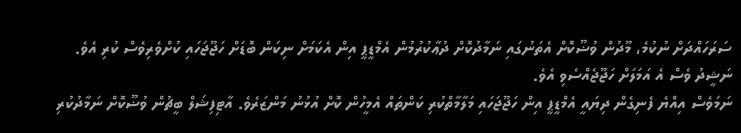ސަރަހައްދަށް ނުކުމެ، މޫދުން ވުޟޫކޮށް އެތަނުގައި ނަމާދުކޮށް ދުޢާކުރުމުން އެމްޑީޕީ އިން އެކަމަށް ނިކަން ބޮޑަށް ހަޖޫޖަހައި ކުށްވެރިވެސް ކުރި އެވެ. ނަޝީދު ވެސް އެ އަމަލަށް ހަޖޫޖެއްސެވި އެވެ.
ނަމަވެސް އިއްޔެ ފެނިގެން ދިޔައީ އެމްޑީޕީ އިން ހަޖޫޖަހައި މަލާމާތްކުރި ކަންތައް އެމީހުން ކޮށް އުޅުނު މަންޒަރެވެ. އާޓިފިޝަލް ބީޗުން ވުޟޫކޮށް ނަމާދުކުރި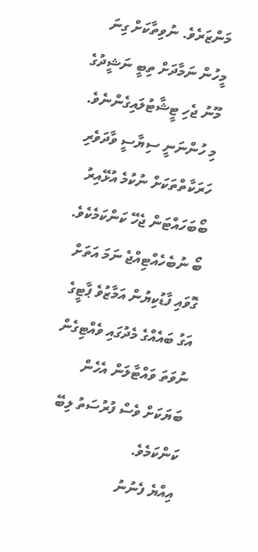މަންޒަރެވެ. ނުވިތާކަށް ގިނަ މީހުން ނަމާދަށް ތިބީ ނަޝީދުގެ މޫނު ޖެހި ޓީޝާޓުލައިގެންނެވެ.
މި ހުންނަނީ ސިޔާސީ ވާދަވެރި ހަރަކާތްތަކަށް ނުކުމެ އުޅޭއިރު ބޯބަހައްޓަން ޖެހޭ ކަންކަމެކެވެ. ބޯ ނުބެހެއްޓިއްޖެ ނަމަ އަތަށް ގޮވައި ފާޑުކިޔުން އަމާޒުވެ ޕާޓީގެ އަގު ބައެއްގެ މެދުގައި ވެއްޓިގެން ނުވަތަ ވައްޓާލަން އެހެން ބަޔަކަށް ވެސް ފުރުސަތު ލިބޭ ކަންކަމެވެ.
އިއްޔެ ފެނުނު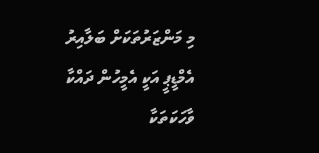މި މަންޒަރުތަކަށް ބަލާއިރު އެމްޑީޕީ އަކީ އެމީހުން ދައްކާ ވާހަކަތަކާ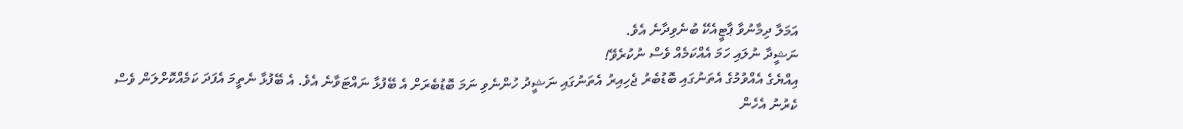އަމަލާ ދިމާނުވާ ޕާޓީއެކޭ ބުނެވިދާނެ އެވެ.
ނަޝީދާ ނުލައި ހަމަ އެއްކަމެއް ވެސް ނުކުރެވޭ!
އިއްޔެގެ އެއްވުމުގެ އެތަނުގައި ބޮޑުބެރު ޖެހިއިރު އެތަނުގައި ނަޝީދު ހުންނެވި ނަމަ ބޮޑުބެރަށް އެ ބޭފުޅާ ނައްޓަވާނެ އެވެ. އެ ބޭފުޅާ ނެތީމަ އެފަދަ ކަމެއްކޮށްލަން ވެސް ކެރުނު އެހެން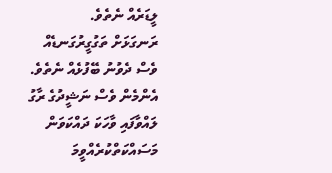ލީޑަރެއް ނެތެވެ.
ރަނގަޅަށް ތަގުގީރުގަނޑެއް ވެސް ދެވުނު ބޭފުޅެއް ނެތެވެ. އެންމެން ވެސް ނަޝީދުގެ ރާގު ލައްވާފައި ވާހަކަ ދައްކަވަން މަސައްކަތްކުރެއްވީމަ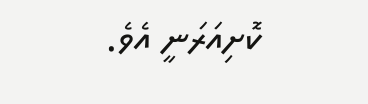ކޮށިއަރަނީ އެވެ.